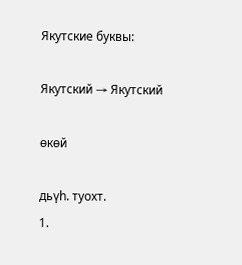Якутские буквы:

Якутский → Якутский

өкөй

дьүһ. туохт.
1.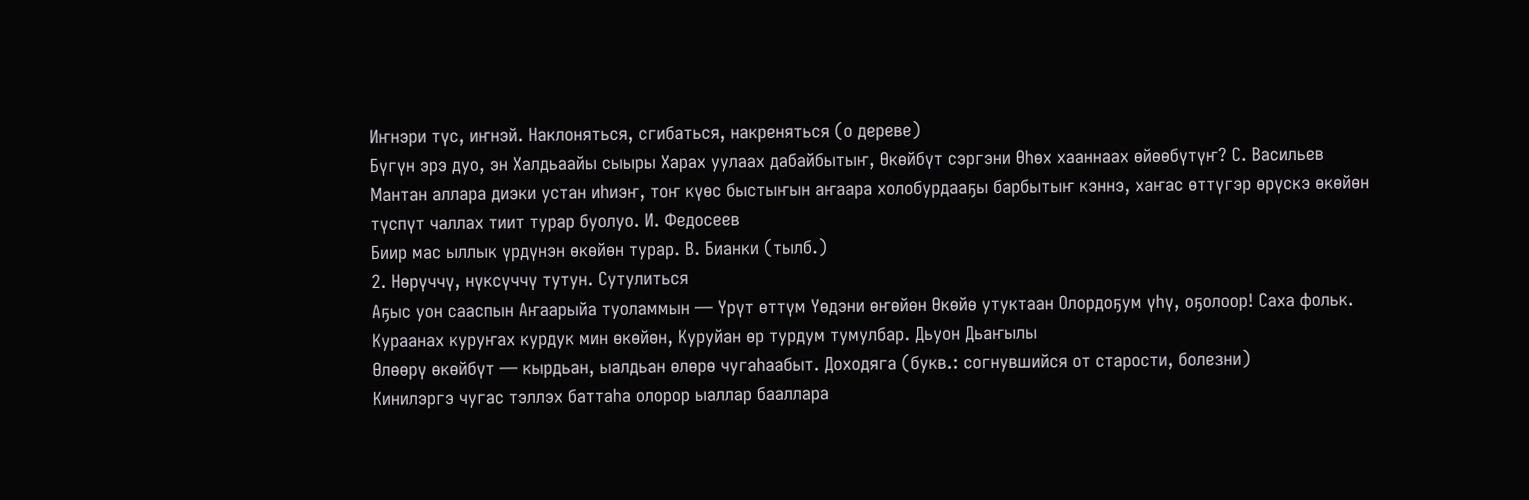Иҥнэри түс, иҥнэй. Наклоняться, сгибаться, накреняться (о дереве)
Бүгүн эрэ дуо, эн Халдьаайы сыыры Харах уулаах дабайбытыҥ, Өкөйбүт сэргэни Өһөх хааннаах өйөөбүтүҥ? С. Васильев
Мантан аллара диэки устан иһиэҥ, тоҥ күөс быстыҥын аҥаара холобурдааҕы барбытыҥ кэннэ, хаҥас өттүгэр өрүскэ өкөйөн түспүт чаллах тиит турар буолуо. И. Федосеев
Биир мас ыллык үрдүнэн өкөйөн турар. В. Бианки (тылб.)
2. Нөрүччү, нүксүччү тутун. Сутулиться
Аҕыс уон сааспын Аҥаарыйа туоламмын — Үрүт өттүм Үөдэни өҥөйөн Өкөйө утуктаан Олордоҕум үһү, оҕолоор! Саха фольк. Кураанах куруҥах курдук мин өкөйөн, Куруйан өр турдум тумулбар. Дьуон Дьаҥылы
Өлөөрү өкөйбүт — кырдьан, ыалдьан өлөрө чугаһаабыт. Доходяга (букв.: согнувшийся от старости, болезни)
Кинилэргэ чугас тэллэх баттаһа олорор ыаллар бааллара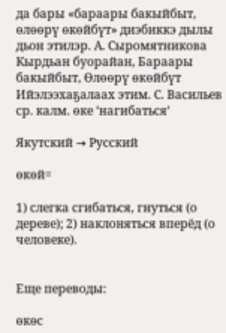да бары «бараары бакыйбыт, өлөөрү өкөйбүт» диэбиккэ дылы дьон этилэр. А. Сыромятникова
Кырдьан буорайан, Бараары бакыйбыт, Өлөөрү өкөйбүт Ийэлээхаҕалаах этим. С. Васильев
ср. калм. өке ‘нагибаться’

Якутский → Русский

өкөй=

1) слегка сгибаться, гнуться (о дереве); 2) наклоняться вперёд (о человеке).


Еще переводы:

өкөс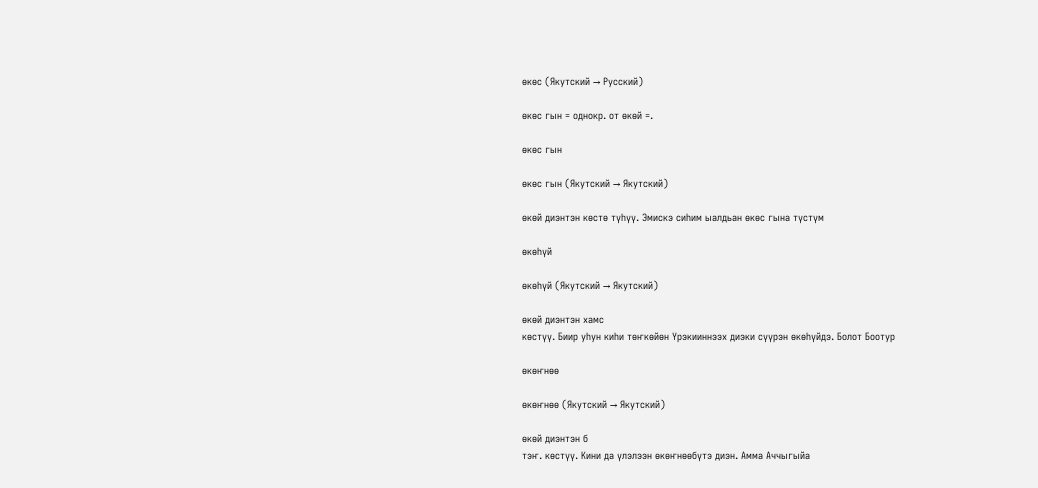өкөс (Якутский → Русский)

өкөс гын = однокр. от өкөй =.

өкөс гын

өкөс гын (Якутский → Якутский)

өкөй диэнтэн көстө түһүү. Эмискэ сиһим ыалдьан өкөс гына түстүм

өкөһүй

өкөһүй (Якутский → Якутский)

өкөй диэнтэн хамс
көстүү. Биир уһун киһи төҥкөйөн Үрэкииннээх диэки сүүрэн өкөһүйдэ. Болот Боотур

өкөҥнөө

өкөҥнөө (Якутский → Якутский)

өкөй диэнтэн б
тэҥ. көстүү. Кини да үлэлээн өкөҥнөөбүтэ диэн. Амма Аччыгыйа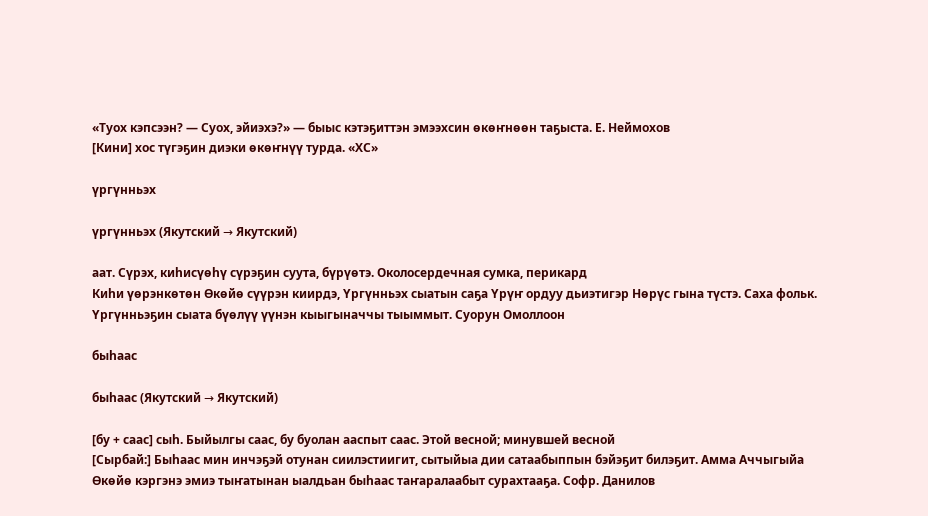«Туох кэпсээн? — Суох, эйиэхэ?» — быыс кэтэҕиттэн эмээхсин өкөҥнөөн таҕыста. Е. Неймохов
[Кини] хос түгэҕин диэки өкөҥнүү турда. «ХС»

үргүнньэх

үргүнньэх (Якутский → Якутский)

аат. Сүрэх, киһисүөһү сүрэҕин суута, бүрүөтэ. Околосердечная сумка, перикард
Киһи үөрэнкөтөн Өкөйө сүүрэн киирдэ, Үргүнньэх сыатын саҕа Үрүҥ ордуу дьиэтигэр Нөрүс гына түстэ. Саха фольк. Үргүнньэҕин сыата бүөлүү үүнэн кыыгыначчы тыыммыт. Суорун Омоллоон

быһаас

быһаас (Якутский → Якутский)

[бу + саас] сыһ. Быйылгы саас, бу буолан ааспыт саас. Этой весной; минувшей весной
[Сырбай:] Быһаас мин инчэҕэй отунан сиилэстиигит, сытыйыа дии сатаабыппын бэйэҕит билэҕит. Амма Аччыгыйа
Өкөйө кэргэнэ эмиэ тыҥатынан ыалдьан быһаас таҥаралаабыт сурахтааҕа. Софр. Данилов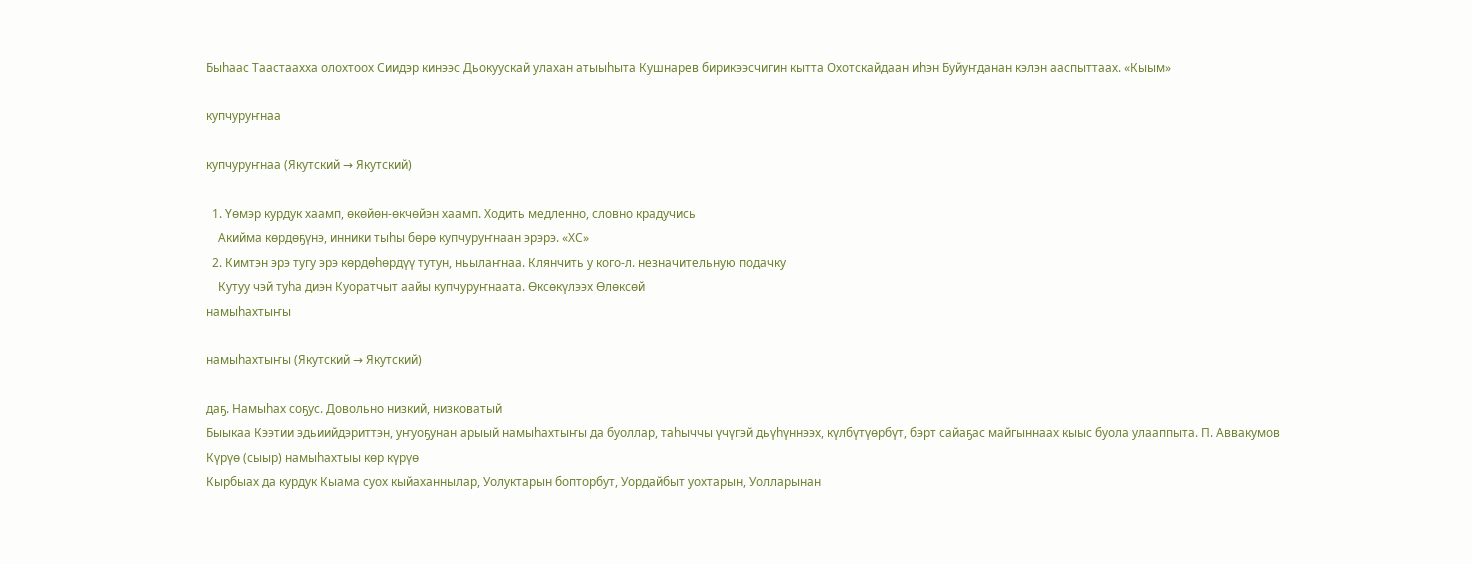Быһаас Таастаахха олохтоох Сиидэр кинээс Дьокуускай улахан атыыһыта Кушнарев бирикээсчигин кытта Охотскайдаан иһэн Буйуҥданан кэлэн ааспыттаах. «Кыым»

купчуруҥнаа

купчуруҥнаа (Якутский → Якутский)

  1. Үөмэр курдук хаамп, өкөйөн-өкчөйэн хаамп. Ходить медленно, словно крадучись
    Акийма көрдөҕүнэ, инники тыһы бөрө купчуруҥнаан эрэрэ. «ХС»
  2. Кимтэн эрэ тугу эрэ көрдөһөрдүү тутун, ньылаҥнаа. Клянчить у кого-л. незначительную подачку
    Кутуу чэй туһа диэн Куоратчыт аайы купчуруҥнаата. Өксөкүлээх Өлөксөй
намыһахтыҥы

намыһахтыҥы (Якутский → Якутский)

даҕ. Намыһах соҕус. Довольно низкий, низковатый
Быыкаа Кээтии эдьиийдэриттэн, уҥуоҕунан арыый намыһахтыҥы да буоллар, таһыччы үчүгэй дьүһүннээх, күлбүтүөрбүт, бэрт сайаҕас майгыннаах кыыс буола улааппыта. П. Аввакумов
Күрүө (сыыр) намыһахтыы көр күрүө
Кырбыах да курдук Кыама суох кыйаханнылар, Уолуктарын бопторбут, Уордайбыт уохтарын, Уолларынан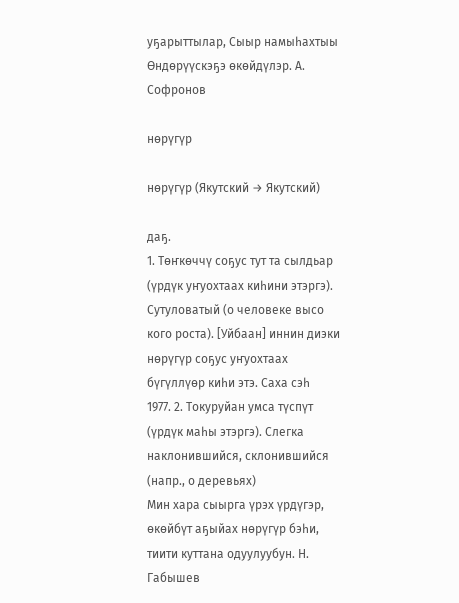уҕарыттылар, Сыыр намыһахтыы Өндөрүүскэҕэ өкөйдүлэр. А. Софронов

нөрүгүр

нөрүгүр (Якутский → Якутский)

даҕ.
1. Төҥкөччү соҕус тут та сылдьар (үрдүк уҥуохтаах киһини этэргэ). Сутуловатый (о человеке высо кого роста). [Уйбаан] иннин диэки нөрүгүр соҕус уҥуохтаах бүгүллүөр киһи этэ. Саха сэһ
1977. 2. Токуруйан умса түспүт (үрдүк маһы этэргэ). Слегка наклонившийся, склонившийся (напр., о деревьях)
Мин хара сыырга үрэх үрдүгэр, өкөйбүт аҕыйах нөрүгүр бэһи, тиити куттана одуулуубун. Н. Габышев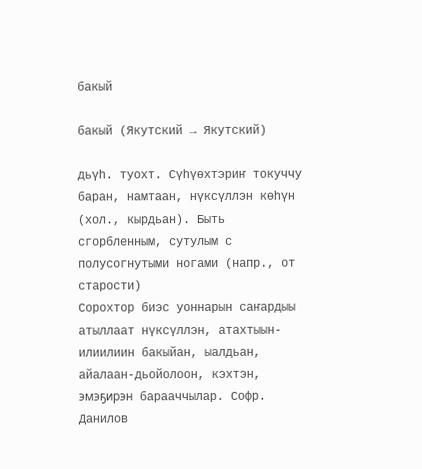бакый

бакый (Якутский → Якутский)

дьүһ. туохт. Сүһүөхтэриҥ токуччу баран, намтаан, нүксүллэн көһүн (хол., кырдьан). Быть сгорбленным, сутулым с полусогнутыми ногами (напр., от старости)
Сорохтор биэс уоннарын саҥардыы атыллаат нүксүллэн, атахтыын-илиилиин бакыйан, ыалдьан, айалаан-дьойолоон, кэхтэн, эмэҕирэн барааччылар. Софр. Данилов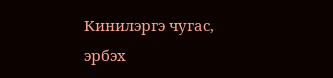Кинилэргэ чугас, эрбэх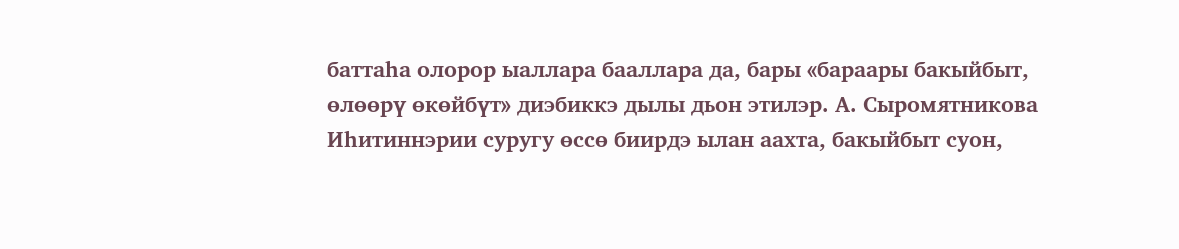баттаһа олорор ыаллара бааллара да, бары «бараары бакыйбыт, өлөөрү өкөйбүт» диэбиккэ дылы дьон этилэр. А. Сыромятникова
Иһитиннэрии суругу өссө биирдэ ылан аахта, бакыйбыт суон,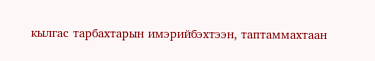кылгас тарбахтарын имэрийбэхтээн, таптаммахтаан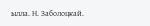ылла. Н. Заболоцкай.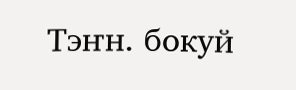Тэҥн. бокуй